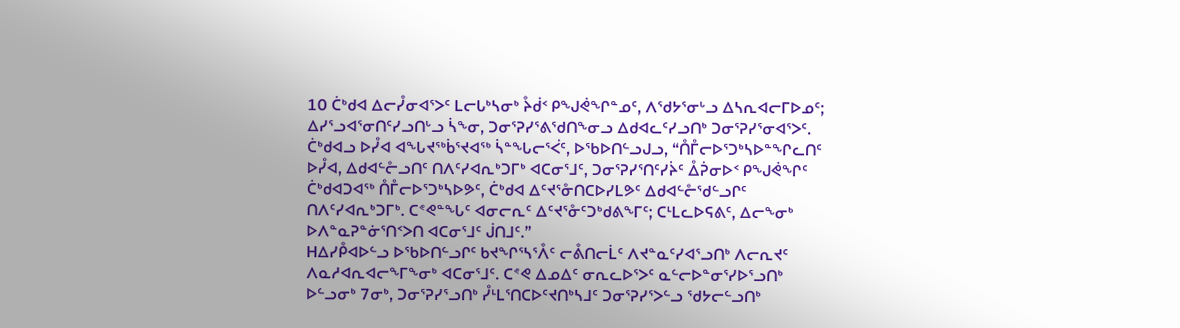10 ᑖᒃᑯᐊ ᐃᓕᓮᓂᐊᕐᐳᑦ ᒪᓕᒐᒃᓴᓂᒃ ᔧᑰᑉ ᑭᖑᕚᖏᓐᓄᑦ, ᐱᖁᔭᕐᓂᒡᓗ ᐃᓴᕆᐊᓕᒥᐅᓄᑦ; ᐃᓯᕐᓗᐊᕐᓂᑎᑦᓯᓗᑎᒡᓗ ᓵᖕᓂ, ᑐᓂᕐᕈᓯᕐᕕᖁᑎᖕᓂᓗ ᐃᑯᐊᓚᑦᓯᓗᑎᒃ ᑐᓂᕐᕈᓯᕐᓂᐊᕐᐳᑦ.
ᑖᒃᑯᐊᓗ ᐅᓮᐊ ᐊᖓᔪᖅᑳᕐᔪᐊᖅ ᓵᓐᖓᓕᕐᐹᑦ, ᐅᖃᐅᑎᓪᓗᒍᓗ, “ᑍᒤᓕᐅᕐᑐᒃᓴᐅᓐᖏᓚᑎᑦ ᐅᓮᐊ, ᐃᑯᐊᓪᓔᓗᑎᑦ ᑎᐱᑦᓯᐊᕆᒃᑐᒥᒃ ᐊᑕᓂᕐᒧᑦ, ᑐᓂᕐᕈᓯᕐᑎᑦᓯᔩᑦ ᐂᕉᓂᐅᑉ ᑭᖑᕚᖏᑦ ᑖᒃᑯᐊᑐᐊᖅ ᑍᒤᓕᐅᕐᑐᒃᓴᐅᕗᑦ, ᑖᒃᑯᐊ ᐃᑦᔪᕐᓁᑎᑕᐅᓯᒪᕗᑦ ᐃᑯᐊᓪᓔᖁᓪᓗᒋᑦ ᑎᐱᑦᓯᐊᕆᒃᑐᒥᒃ. ᑕᕝᕙᓐᖓᑦ ᐊᓂᓕᕆᑦ ᐃᑦᔪᕐᓁᑦᑐᒃᑯᕕᖕᒥᑦ; ᑕᒻᒪᓚᐅᕋᕕᑦ, ᐃᓕᖕᓂᒃ ᐅᐱᓐᓇᕈᓐᓃᕐᑎᑉᐳᑎ ᐊᑕᓂᕐᒧᑦ ᒎᑎᒧᑦ.”
ᕼᐃᓯᑬᐊᐅᓪᓗ ᐅᖃᐅᑎᓪᓗᒋᑦ ᑲᔪᖏᕐᓴᕐᐰᑦ ᓕᕔᑎᓕᒫᑦ ᐱᔪᓐᓇᑦᓯᐊᕐᓗᑎᒃ ᐱᓕᕆᔪᑦ ᐱᓇᓱᐊᕆᐊᓕᖕᒥᖕᓂᒃ ᐊᑕᓂᕐᒧᑦ. ᑕᕝᕙ ᐃᓄᐃᑦ ᓂᕆᓚᐅᕐᐳᑦ ᓇᓪᓕᐅᓐᓂᕐᓯᐅᕐᓗᑎᒃ ᐅᓪᓗᓂᒃ 7ᓂᒃ, ᑐᓂᕐᕈᓯᕐᓗᑎᒃ ᓮᒻᒪᕐᑎᑕᐅᑦᔪᑎᒃᓴᒧᑦ ᑐᓂᕐᕈᓯᕐᐳᓪᓗ ᖁᔭᓕᓪᓗᑎᒃ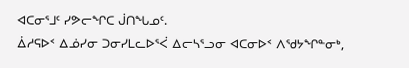ᐊᑕᓂᕐᒧᑦ ᓯᕗᓕᖏᑕ ᒎᑎᖓᓄᑦ.
ᐄᓱᕋᐅᑉ ᐃᓅᓯᓂ ᑐᓂᓯᒪᓚᐅᕐᐹ ᐃᓕᓴᕐᓗᓂ ᐊᑕᓂᐅᑉ ᐱᖁᔭᖏᓐᓂᒃ,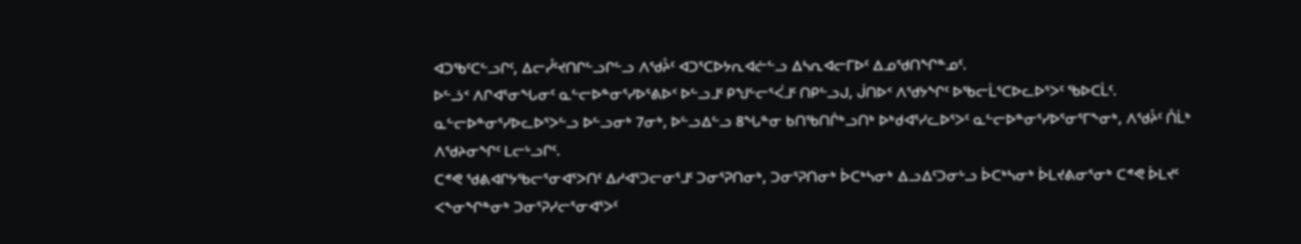ᐊᑐᖃᑦᑕᓪᓗᒋᑦ, ᐃᓕᓮᑦᔪᑎᒋᓪᓗᒋᓪᓗ ᐱᖁᔧᑦ ᐊᑐᕐᑕᐅᔭᕆᐊᓖᓪᓗ ᐃᓴᕆᐊᓕᒥᐅᑦ ᐃᓄᖁᑎᖏᓐᓄᑦ.
ᐅᓪᓘᑉ ᐱᒋᐊᕐᓂᖓᓂᑦ ᓇᓪᓕᐅᓐᓂᕐᓯᐅᕐᕕᐅᑉ ᐅᓪᓗᒧᑦ ᑭᖑᓪᓕᕐᐹᒧᑦ ᑎᑭᓪᓗᒍ, ᒎᑎᐅᑉ ᐱᖁᔭᖏᑦ ᐅᖃᓕᒫᕐᑕᐅᓚᐅᕐᐳᑦ ᖃᐅᑕᒫᑦ. ᓇᓪᓕᐅᓐᓂᕐᓯᐅᓚᐅᕐᐳᓪᓗ ᐅᓪᓗᓂᒃ 7ᓂᒃ, ᐅᓪᓗᐃᓪᓗ 8ᖓᓐᓂ ᑲᑎᖃᑎᒌᒃᓗᑎᒃ ᐅᒃᑯᐊᕐᓯᓚᐅᕐᐳᑦ ᓇᓪᓕᐅᓐᓂᕐᓯᐅᕐᓂᕐᒥᖕᓂᒃ, ᐱᖁᔧᑦ ᑍᒫᒃ ᐱᖁᔨᓂᖏᑦ ᒪᓕᒡᓗᒋᑦ.
ᑕᕝᕙ ᖁᕕᐊᒋᔭᖃᓕᕐᓂᐊᕐᐳᑎᑦ ᐃᓱᐊᕐᑐᓕᓂᕐᒧᑦ ᑐᓂᕐᕈᑎᓂᒃ, ᑐᓂᕐᕈᑎᓂᒃ ᐆᑕᒃᓴᓂᒃ ᐃᓗᐃᑦᑐᓂᒡᓗ ᐆᑕᒃᓴᓂᒃ ᐆᒪᔪᕕᓂᕐᓂᒃ ᑕᕝᕙ ᐆᒪᔪᑦ ᐸᖕᓂᖏᓐᓂᒃ ᑐᓂᕐᕈᓯᓕᕐᓂᐊᕐᐳᑦ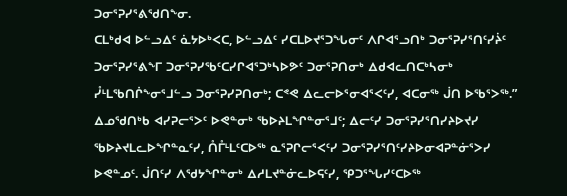ᑐᓂᕐᕈᓯᕐᕕᖁᑎᖕᓂ.
ᑕᒪᒃᑯᐊ ᐅᓪᓗᐃᑦ ᓈᔭᐅᒃᐸᑕ, ᐅᓪᓗᐃᑦ ᓯᑕᒪᐅᔪᕐᑐᖓᓂᑦ ᐱᒋᐊᕐᓗᑎᒃ ᑐᓂᕐᕈᓯᕐᑎᑦᓯᔩᑦ ᑐᓂᕐᕈᓯᕐᕕᖕᒥ ᑐᓂᕐᕈᓯᖃᑦᑕᓯᒋᐊᕐᑐᒃᓴᐅᕗᑦ ᑐᓂᕐᕈᑎᓂᒃ ᐃᑯᐊᓚᑎᑕᒃᓴᓂᒃ ᓮᒻᒪᖃᑎᒌᖕᓂᕐᒧᓪᓗ ᑐᓂᕐᕈᓯᕈᑎᓂᒃ; ᑕᕝᕙ ᐃᓚᓕᐅᕐᓂᐊᕐᐸᑦᓯ, ᐊᑕᓂᖅ ᒎᑎ ᐅᖃᕐᐳᖅ.”
ᐃᓄᖁᑎᒃᑲ ᐊᓯᕈᓕᕐᐳᑦ ᐅᕙᓐᓂᒃ ᖃᐅᔨᒪᖏᓐᓂᕐᒧᑦ; ᐃᓕᑦᓯ ᑐᓂᕐᕈᓯᕐᑎᓯᔨᐅᔪᓯ ᖃᐅᔨᔪᒪᓚᐅᖏᓐᓇᑦᓯ, ᑍᒤᒻᒪᑦᑕᐅᖅ ᓇᕐᕈᒋᓕᕐᐸᑦᓯ ᑐᓂᕐᕈᓯᕐᑎᑦᓯᔨᐅᓂᐊᕈᓐᓃᕐᐳᓯ ᐅᕙᓐᓄᑦ. ᒎᑎᑦᓯ ᐱᖁᔭᖏᓐᓂᒃ ᐃᓱᒪᔪᓐᓃᓚᐅᕋᑦᓯ, ᕿᑐᕐᖓᓯᑦᑕᐅᖅ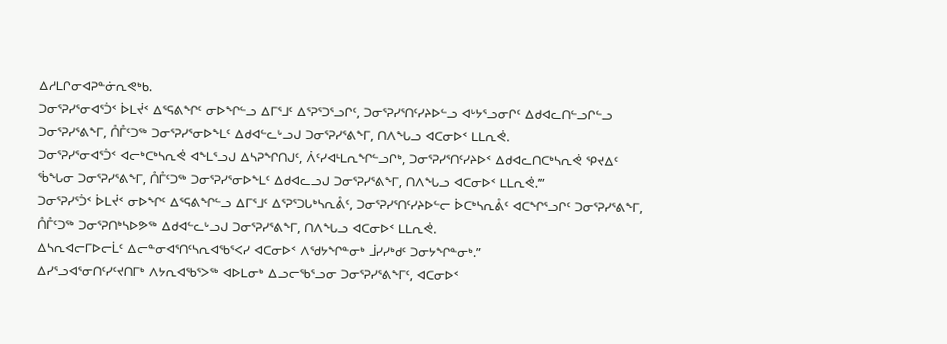ᐃᓱᒪᒋᓂᐊᕈᓐᓃᕆᕙᒃᑲ.
ᑐᓂᕐᕈᓯᕐᓂᐊᕐᑑᑉ ᐆᒪᔫᑉ ᐃᕐᕋᕕᖏᑦ ᓂᐅᖏᓪᓗ ᐃᒥᕐᒧᑦ ᐃᕐᕈᕐᑐᕐᓗᒋᑦ, ᑐᓂᕐᕈᓯᕐᑎᑦᓯᔨᐅᓪᓗ ᐊᒡᔭᕐᓗᓂᒋᑦ ᐃᑯᐊᓚᑎᓪᓗᒋᓪᓗ ᑐᓂᕐᕈᓯᕐᕕᖕᒥ, ᑍᒤᑦᑐᖅ ᑐᓂᕐᕈᓯᕐᓂᐅᖕᒪᑦ ᐃᑯᐊᓪᓚᒡᓗᒍ ᑐᓂᕐᕈᓯᕐᕕᖕᒥ, ᑎᐱᖓᓗ ᐊᑕᓂᐅᑉ ᒪᒪᕆᕚ.
ᑐᓂᕐᕈᓯᕐᓂᐊᕐᑑᑉ ᐊᓕᒃᑕᒃᓴᕆᕚ ᐊᖕᒪᕐᓗᒍ ᐃᓴᕈᖏᑎᒍᑦ, ᐲᑦᓯᐊᒻᒪᕆᖏᓪᓗᒋᒃ, ᑐᓂᕐᕈᓯᕐᑎᑦᓯᔨᐅᑉ ᐃᑯᐊᓚᑎᑕᒃᓴᕆᕚ ᕿᔪᐃᑦ ᖄᖓᓂ ᑐᓂᕐᕈᓯᕐᕕᖕᒥ, ᑍᒤᑦᑐᖅ ᑐᓂᕐᕈᓯᕐᓂᐅᖕᒪᑦ ᐃᑯᐊᓚᓗᒍ ᑐᓂᕐᕈᓯᕐᕕᖕᒥ, ᑎᐱᖓᓗ ᐊᑕᓂᐅᑉ ᒪᒪᕆᕚ.’”
ᑐᓂᕐᕈᓯᕐᑑᑉ ᐆᒪᔫᑉ ᓂᐅᖏᑦ ᐃᕐᕋᕕᖏᓪᓗ ᐃᒥᕐᒧᑦ ᐃᕐᕈᕐᑐᒐᒃᓴᕆᕔᑦ, ᑐᓂᕐᕈᓯᕐᑎᑦᓯᔨᐅᓪᓕ ᐆᑕᒃᓴᕆᕔᑦ ᐊᑕᖏᕐᓗᒋᑦ ᑐᓂᕐᕈᓯᕐᕕᖕᒥ, ᑍᒤᑦᑐᖅ ᑐᓂᕐᕈᑎᒃᓴᐅᕗᖅ ᐃᑯᐊᓪᓚᒡᓗᒍ ᑐᓂᕐᕈᓯᕐᕕᖕᒥ, ᑎᐱᖓᓗ ᐊᑕᓂᐅᑉ ᒪᒪᕆᕚ.
ᐃᓴᕆᐊᓕᒥᐅᓕᒫᑦ ᐃᓕᓐᓂᐊᕐᑎᑦᓴᕆᐊᖃᕐᐸᓯ ᐊᑕᓂᐅᑉ ᐱᖁᔭᖏᓐᓂᒃ ᒨᓯᓯᒃᑯᑦ ᑐᓂᔭᖏᓐᓂᒃ.”
ᐃᓯᕐᓗᐊᕐᓂᑎᑦᓯᑦᔪᑎᒥᒃ ᐱᔭᕆᐊᖃᕐᐳᖅ ᐊᐅᒪᓂᒃ ᐃᓗᓕᖃᕐᓗᓂ ᑐᓂᕐᕈᓯᕐᕕᖕᒥᑦ, ᐊᑕᓂᐅᑉ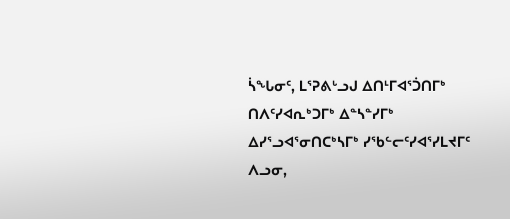ᓵᖓᓂᑦ, ᒪᕐᕈᕕᒡᓗᒍ ᐃᑎᒻᒥᐊᕐᑑᑎᒥᒃ ᑎᐱᑦᓯᐊᕆᒃᑐᒥᒃ ᐃᓐᓴᓐᓯᒥᒃ ᐃᓯᕐᓗᐊᕐᓂᑎᑕᒃᓴᒥᒃ ᓯᖃᓪᓕᑦᓯᐊᕐᓯᒪᔪᒥᑦ ᐱᓗᓂ,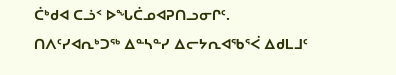ᑖᒃᑯᐊ ᑕᓘᑉ ᐅᖓᑖᓄᐊᕈᑎᓗᓂᒋᑦ.
ᑎᐱᑦᓯᐊᕆᒃᑐᖅ ᐃᓐᓴᓐᓯ ᐃᓕᔭᕆᐊᖃᕐᐹ ᐃᑯᒪᒧᑦ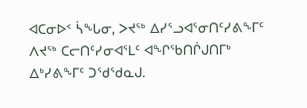ᐊᑕᓂᐅᑉ ᓵᖓᓂ, ᐳᔪᖅ ᐃᓯᕐᓗᐊᕐᓂᑎᑦᓯᕕᖕᒥᑦ ᐱᔪᖅ ᑕᓕᑎᑦᓯᓂᐊᕐᒪᑦ ᐊᖏᖃᑎᒌᒍᑎᒥᒃ ᐃᒃᓯᕕᖕᒥᑦ ᑐᖁᖁᓇᒍ.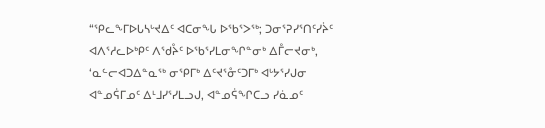“ᕿᓚᖕᒥᐅᒐᓴᒡᔪᐃᑦ ᐊᑕᓂᖓ ᐅᖃᕐᐳᖅ; ᑐᓂᕐᕈᓯᕐᑎᑦᓯᔩᑦ ᐊᐱᕐᓱᓚᐅᒃᑭᑦ ᐱᖁᔧᑦ ᐅᖃᕐᓯᒪᓂᖏᓐᓂᒃ ᐃᒤᓕᔪᓂᒃ,
‘ᓇᓪᓕᐊᑐᐃᓐᓇᖅ ᓂᕿᒥᒃ ᐃᑦᔪᕐᓁᑦᑐᒥᒃ ᐊᒡᔭᕐᓯᒍᓂ ᐊᓐᓄᕌᒥᓄᑦ ᐃᒻᒧᓯᕐᓯᒪᓗᒍ, ᐊᓐᓄᕌᖏᑕᓗ ᓯᓈᓄᑦ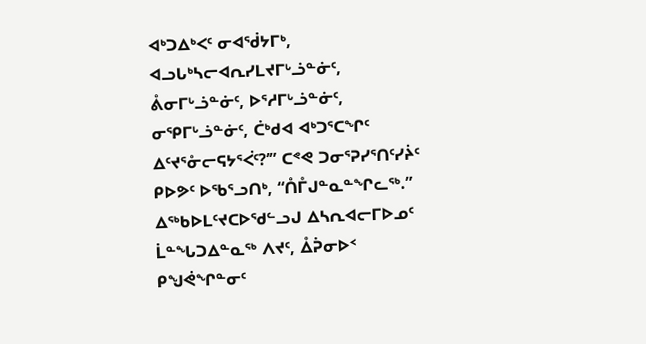ᐊᒃᑐᐃᒃᐸᑦ ᓂᐊᖂᔭᒥᒃ, ᐊᓗᒐᒃᓴᓕᐊᕆᓯᒪᔪᒥᒡᓘᓐᓃᑦ, ᕔᓂᒥᒡᓘᓐᓃᑦ, ᐅᕐᓱᒥᒡᓘᓐᓃᑦ, ᓂᕿᒥᒡᓘᓐᓃᑦ, ᑖᒃᑯᐊ ᐊᒃᑐᕐᑕᖏᑦ ᐃᑦᔪᕐᓁᓕᕋᔭᕐᐹᑦ?’” ᑕᕝᕙ ᑐᓂᕐᕈᓯᕐᑎᑦᓯᔩᑦ ᑭᐅᕗᑦ ᐅᖃᕐᓗᑎᒃ, “ᑍᒤᒍᓐᓇᓐᖏᓚᖅ.”
ᐃᖅᑲᐅᒪᑦᔪᑕᐅᖁᓪᓗᒍ ᐃᓴᕆᐊᓕᒥᐅᓄᑦ ᒫᓐᖓᑐᐃᓐᓇᖅ ᐱᔪᑦ, ᐂᕉᓂᐅᑉ ᑭᖑᕚᖏᓐᓂᑦ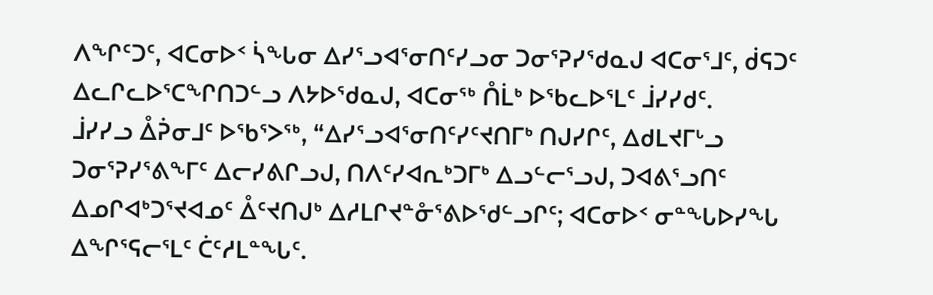ᐱᖏᑦᑐᑦ, ᐊᑕᓂᐅᑉ ᓵᖓᓂ ᐃᓯᕐᓗᐊᕐᓂᑎᑦᓯᓗᓂ ᑐᓂᕐᕈᓯᖁᓇᒍ ᐊᑕᓂᕐᒧᑦ, ᑰᕋᑐᑦ ᐃᓚᒋᓚᐅᕐᑕᖏᑎᑐᓪᓗ ᐱᔭᐅᖁᓇᒍ, ᐊᑕᓂᖅ ᑍᒫᒃ ᐅᖃᓚᐅᕐᒪᑦ ᒨᓯᓯᑯᑦ.
ᒨᓯᓯᓗ ᐂᕉᓂᒧᑦ ᐅᖃᕐᐳᖅ, “ᐃᓯᕐᓗᐊᕐᓂᑎᑦᓯᑦᔪᑎᒥᒃ ᑎᒍᓯᒋᑦ, ᐃᑯᒪᔪᒥᒡᓗ ᑐᓂᕐᕈᓯᕐᕕᖕᒥᑦ ᐃᓕᓯᕕᒋᓗᒍ, ᑎᐱᑦᓯᐊᕆᒃᑐᒥᒃ ᐃᓗᓪᓕᕐᓗᒍ, ᑐᐊᕕᕐᓗᑎᑦ ᐃᓄᒋᐊᒃᑐᕐᔪᐊᓄᑦ ᐂᑦᔪᑎᒍᒃ ᐃᓱᒪᒋᔪᓐᓁᕐᕕᐅᖁᓪᓗᒋᑦ; ᐊᑕᓂᐅᑉ ᓂᓐᖓᐅᓯᖓ ᐃᖏᕐᕋᓕᕐᒪᑦ ᑖᑦᓱᒪᓐᖓᑦ.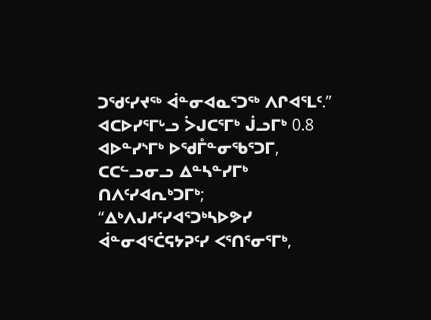ᑐᖁᑦᓯᔪᖅ ᐋᓐᓂᐊᓇᕐᑐᖅ ᐱᒋᐊᕐᒪᑦ.”
ᐊᑕᐅᓯᕐᒥᒡᓗ ᐴᒍᑕᕐᒥᒃ ᒎᓗᒥᒃ 0.8 ᐊᐅᓐᓯᔅᒥᒃ ᐅᖁᒤᓐᓂᖃᕐᑐᒥ, ᑕᑕᓪᓗᓂᓗ ᐃᓐᓴᓐᓯᒥᒃ ᑎᐱᑦᓯᐊᕆᒃᑐᒥᒃ;
“ᐃᒃᐱᒍᓱᑦᓯᐊᕐᑐᒃᓴᐅᕗᓯ ᐋᓐᓂᐊᕐᑖᕋᔭᕈᑦᓯ ᐸᕐᑎᕐᓂᕐᒥᒃ,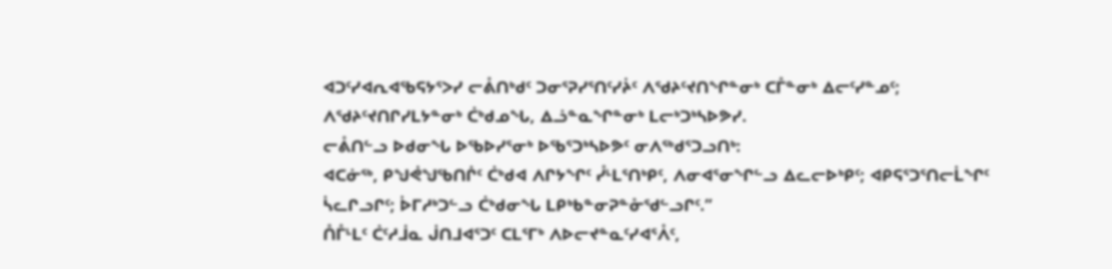ᐊᑐᑦᓯᐊᕆᐊᖃᕋᔭᕐᐳᓯ ᓕᕔᑎᒃᑯᑦ ᑐᓂᕐᕈᓯᕐᑎᑦᓯᔩᑦ ᐱᖁᔨᑦᔪᑎᖏᓐᓂᒃ ᑕᒤᓐᓂᒃ ᐃᓕᑦᓯᓐᓄᑦ; ᐱᖁᔨᑦᔪᑎᒋᓯᒪᔭᓐᓂᒃ ᑖᒃᑯᓄᖓ, ᐃᓘᓐᓇᖏᓐᓂᒃ ᒪᓕᒃᑐᒃᓴᐅᕗᓯ.
ᓕᕔᑎᓪᓗ ᐅᑯᓂᖓ ᐅᖃᐅᓯᕐᓂᒃ ᐅᖃᕐᑐᒃᓴᐅᕗᑦ ᓂᐱᖅᑯᕐᑐᓗᑎᒃ:
ᐊᑕᓃᖅ, ᑭᖑᕚᖑᖃᑎᒌᑦ ᑖᒃᑯᐊ ᐱᒋᔭᖏᑦ ᓮᒻᒪᕐᑎᒃᑭᑦ, ᐱᓂᐊᕐᓂᖏᓪᓗ ᐃᓚᓕᐅᒃᑭᑦ; ᐊᑭᕋᕐᑐᕐᑎᓕᒫᖏᑦ ᓵᓚᒋᓗᒋᑦ; ᐆᒥᓱᒃᑐᓪᓗ ᑖᒃᑯᓂᖓ ᒪᑭᒃᑲᓐᓂᕈᓐᓁᖁᓪᓗᒋᑦ.”
ᑍᒤᒻᒪᑦ ᑖᑦᓱᒨᓇ ᒎᑎᒧᐊᕐᑐᑦ ᑕᒪᕐᒥᒃ ᐱᐅᓕᔪᓐᓇᑦᓯᐊᕐᐰᑦ,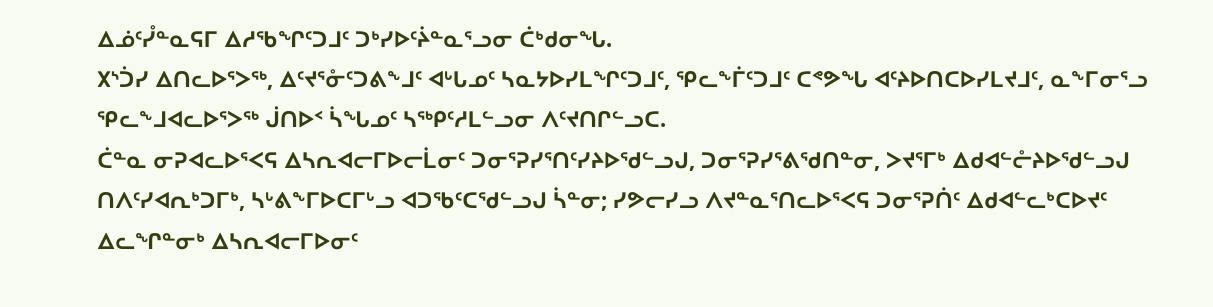ᐃᓅᑦᓮᓐᓇᕋᒥ ᐃᓱᖃᖏᑦᑐᒧᑦ ᑐᒃᓯᐅᑦᔩᓐᓇᕐᓗᓂ ᑖᒃᑯᓂᖓ.
᙭ᔅᑑᓯ ᐃᑎᓚᐅᕐᐳᖅ, ᐃᑦᔪᕐᓁᑦᑐᕕᖕᒧᑦ ᐊᒡᒐᓄᑦ ᓴᓇᔭᐅᓯᒪᖏᑦᑐᒧᑦ, ᕿᓚᖕᒦᑦᑐᒧᑦ ᑕᕝᕗᖓ ᐊᑦᔨᐅᑎᑕᐅᓯᒪᔪᒧᑦ, ᓇᖕᒥᓂᕐᓗ ᕿᓚᖕᒧᐊᓚᐅᕐᐳᖅ ᒎᑎᐅᑉ ᓵᖓᓄᑦ ᓴᖅᑭᑦᓱᒪᓪᓗᓂ ᐱᑦᔪᑎᒋᓪᓗᑕ.
ᑖᓐᓇ ᓂᕈᐊᓚᐅᕐᐸᕋ ᐃᓴᕆᐊᓕᒥᐅᓕᒫᓂᑦ ᑐᓂᕐᕈᓯᕐᑎᑦᓯᔨᐅᖁᓪᓗᒍ, ᑐᓂᕐᕈᓯᕐᕕᖁᑎᓐᓂ, ᐳᔪᕐᒥᒃ ᐃᑯᐊᓪᓔᔨᐅᖁᓪᓗᒍ ᑎᐱᑦᓯᐊᕆᒃᑐᒥᒃ, ᓴᒡᕕᖕᒥᐅᑕᒥᒡᓗ ᐊᑐᖃᑦᑕᖁᓪᓗᒍ ᓵᓐᓂ; ᓯᕗᓕᓯᓗ ᐱᔪᓐᓇᕐᑎᓚᐅᕐᐸᕋ ᑐᓂᕐᕈᑏᑦ ᐃᑯᐊᓪᓚᒃᑕᐅᔪᑦ ᐃᓚᖏᓐᓂᒃ ᐃᓴᕆᐊᓕᒥᐅᓂᑦ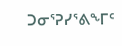ᑐᓂᕐᕈᓯᕐᕕᖕᒥᑦ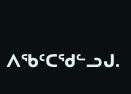ᐱᖃᑦᑕᖁᓪᓗᒍ.